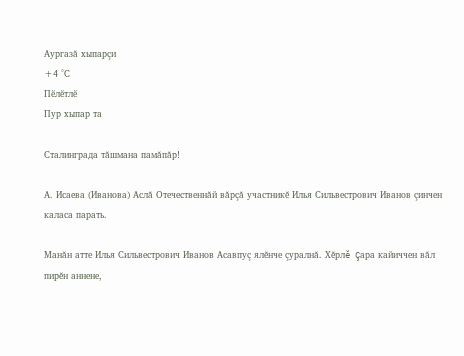Аургазă хыпарçи
+4 °С
Пӗлӗтлӗ
Пур хыпар та

Сталинграда тăшмана памăпăр!

А. Исаева (Иванова) Аслă Отечественнăй вăрçă участникĕ Илья Сильвестрович Иванов çинчен каласа парать.

Манăн атте Илья Сильвестрович Иванов Асавпуç ялĕнче çуралнă. Хĕрлĕ Çара кайиччен вăл пирĕн аннене,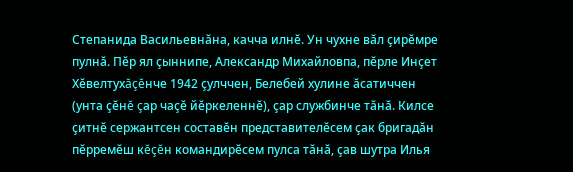Степанида Васильевнăна, качча илнĕ. Ун чухне вăл çирĕмре пулнă. Пĕр ял çыннипе, Александр Михайловпа, пĕрле Инçет Хĕвелтухăçĕнче 1942 çулччен, Белебей хулине ăсатиччен (унта çĕнĕ çар чаçĕ йĕркеленнĕ), çар службинче тăнă. Килсе çитнĕ сержантсен составĕн представителĕсем çак бригадăн пĕрремĕш кĕçĕн командирĕсем пулса тăнă, çав шутра Илья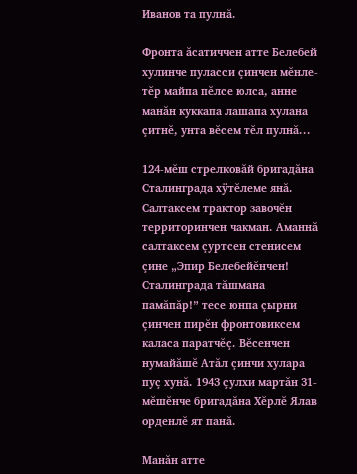Иванов та пулнă.

Фронта ăсатиччен атте Белебей хулинче пуласси çинчен мĕнле-тĕр майпа пĕлсе юлса, анне манăн куккапа лашапа хулана çитнĕ, унта вĕсем тĕл пулнă...

124-мĕш стрелковăй бригадăна Сталинграда хÿтĕлеме янă. Салтаксем трактор завочĕн территоринчен чакман. Аманнă салтаксем çуртсен стенисем çине „Эпир Белебейĕнчен! Сталинграда тăшмана памăпăр!” тесе юнпа çырни çинчен пирĕн фронтовиксем каласа паратчĕç. Вĕсенчен нумайăшĕ Атăл çинчи хулара пуç хунă. 1943 çулхи мартăн 31-мĕшĕнче бригадăна Хĕрлĕ Ялав орденлĕ ят панă.

Манăн атте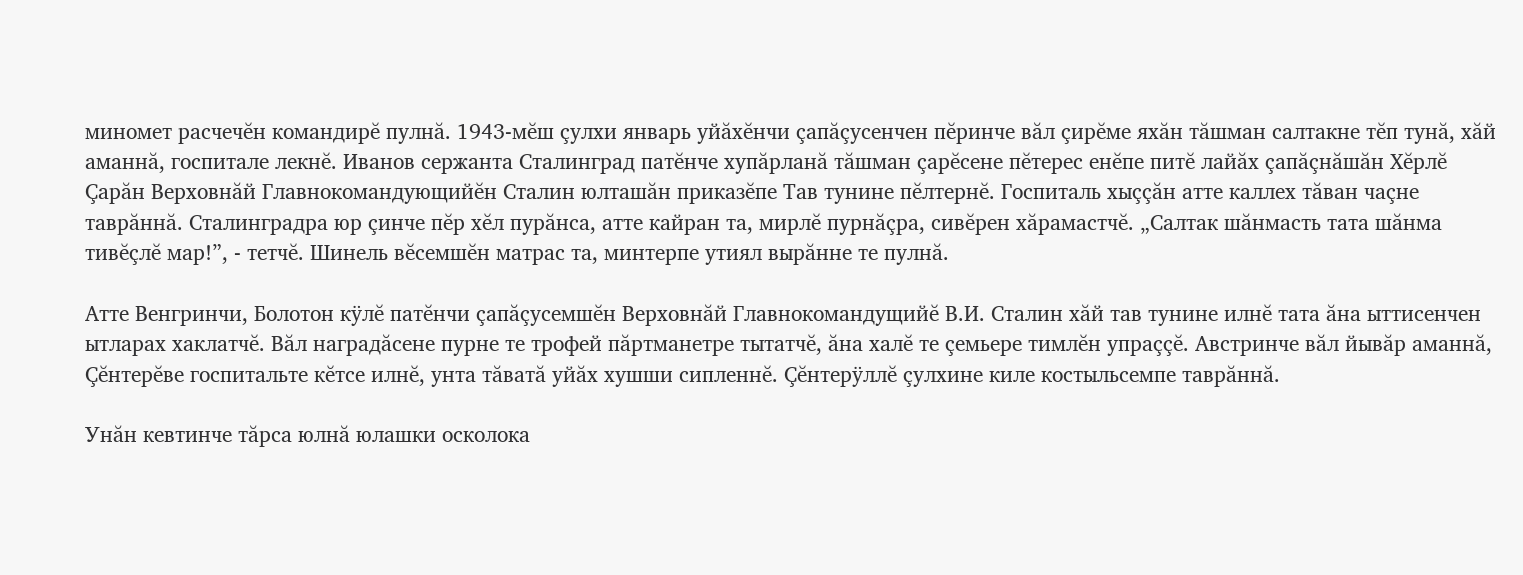миномет расчечĕн командирĕ пулнă. 1943-мĕш çулхи январь уйăхĕнчи çапăçусенчен пĕринче вăл çирĕме яхăн тăшман салтакне тĕп тунă, хăй аманнă, госпитале лекнĕ. Иванов сержанта Сталинград патĕнче хупăрланă тăшман çарĕсене пĕтерес енĕпе питĕ лайăх çапăçнăшăн Хĕрлĕ Çарăн Верховнăй Главнокомандующийĕн Сталин юлташăн приказĕпе Тав тунине пĕлтернĕ. Госпиталь хыççăн атте каллех тăван чаçне таврăннă. Сталинградра юр çинче пĕр хĕл пурăнса, атте кайран та, мирлĕ пурнăçра, сивĕрен хăрамастчĕ. „Салтак шăнмасть тата шăнма тивĕçлĕ мар!”, - тетчĕ. Шинель вĕсемшĕн матрас та, минтерпе утиял вырăнне те пулнă.

Атте Венгринчи, Болотон кÿлĕ патĕнчи çапăçусемшĕн Верховнăй Главнокомандущийĕ В.И. Сталин хăй тав тунине илнĕ тата ăна ыттисенчен ытларах хаклатчĕ. Вăл наградăсене пурне те трофей пăртманетре тытатчĕ, ăна халĕ те çемьере тимлĕн упраççĕ. Австринче вăл йывăр аманнă, Çĕнтерĕве госпитальте кĕтсе илнĕ, унта тăватă уйăх хушши сипленнĕ. Çĕнтерÿллĕ çулхине киле костыльсемпе таврăннă.

Унăн кевтинче тăрса юлнă юлашки осколока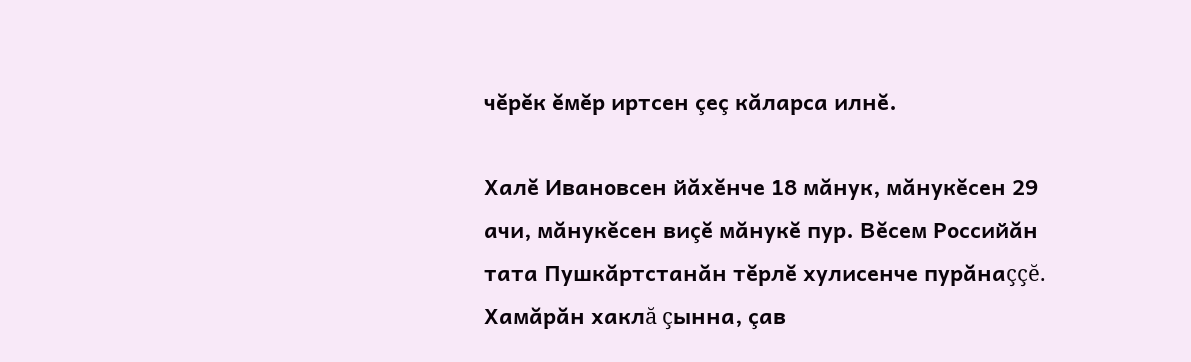чĕрĕк ĕмĕр иртсен çеç кăларса илнĕ.

Халĕ Ивановсен йăхĕнче 18 мăнук, мăнукĕсен 29 ачи, мăнукĕсен виçĕ мăнукĕ пур. Вĕсем Российăн тата Пушкăртстанăн тĕрлĕ хулисенче пурăнаççĕ. Хамăрăн хаклă çынна, çав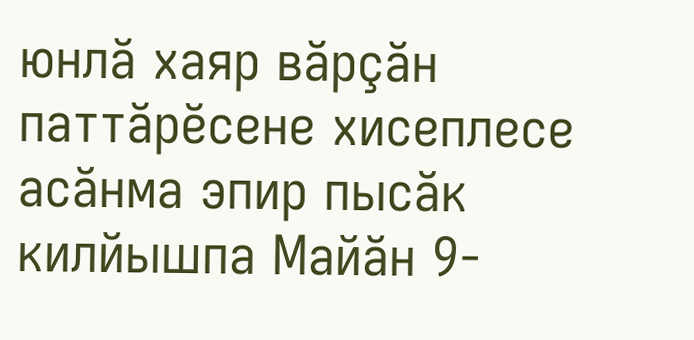юнлă хаяр вăрçăн паттăрĕсене хисеплесе асăнма эпир пысăк килйышпа Майăн 9-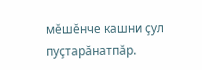мĕшĕнче кашни çул пуçтарăнатпăр.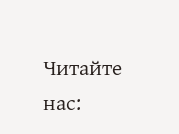Читайте нас: